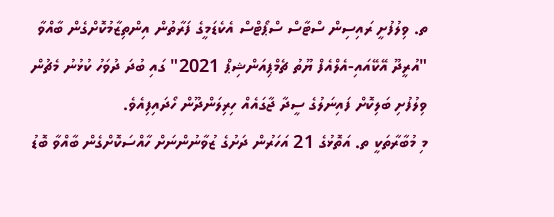ތ. ވިލުފުށީ ރައިސިން ސްޓާސް ސްޕޯޓްސް އެކެޑަމީގެ ފަރާތުން އިންތިޒާމުކޮށްގެން ބާއްވާ "އުރީދޫ އޭކޭއައި-އެލްއެފް ޔޫތު ޗެމްޕިއަންޝިޕް 2021" ގައި ބުދަ ދުވަހު ކުޅުނު މެޗުން ވިލުފުށި ބަލިކޮށް ފައިނަލުގެ ސީދާ ޖާގައެއް ހިރިލަންދޫން ހޯދައިފިއެވެ.
މި މުބާރާތަކީ ތ. އަތޮޅުގެ 21 އަހަރުން ދަށުގެ ޒުވާނުންނަށް ހާއްސަކޮށްގެން ބާއްވާ ބޮޑު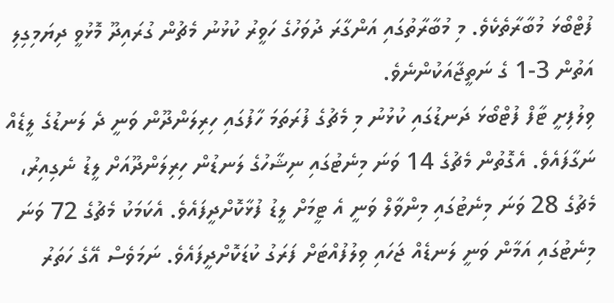ފުޓްބޯޅަ މުބާރާތެކެވެ. މި މުބާރާތުގައި އަންގާރަ ދުވަހުގެ ހަވީރު ކުޅުނު މެޗުން ގުރައިދޫ މޮޅުވީ ދިޔަމިގިލި އަތުން 3-1 ގެ ނަތީޖާއަކުންނެވެ.
ވިލުފިށީ ޓާފް ފުޓްބޯޅަ ދަނޑުގައި ކުޅުނު މި މެޗުގެ ފުރަތަމަ ހާފުގައި ހިރިލަންދޫން ވަނީ ދެ ލަނޑުގެ ލީޑެއް ނަގާފައެވެ. އެގޮތުން މެޗުގެ 14 ވަނަ މިނެޓުގައި ނިޝާހުގެ ލަނޑުން ހިރިލަންދޫއަށް ލީޑު ނެގިއިރު، މެޗުގެ 28 ވަނަ މިނެޓުގައި މިންވާލް ވަނީ އެ ޓީމަށް ލީޑު ފުޅާކޮށްދީފައެވެ. އެކަމަކު މެޗުގެ 72 ވަނަ މިނެޓުގައި އަމާން ވަނީ ލަނޑެއް ޖަހައި ވިލުފުއްޓަށް ފަރަގު ކުޑަކޮށްދީފައެވެ. ނަމަވެސް އޭގެ ހަތަރު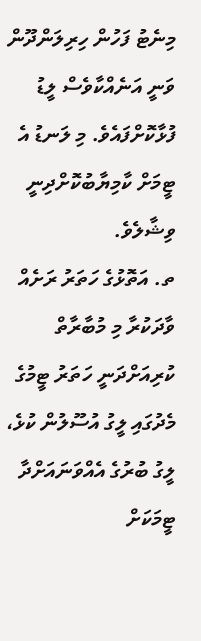މިނެޓު ފަހުން ހިރިލަންދޫން ވަނީ އަނެއްކާވެސް ލީޑު ފުޅާކޮށްފައެވެ. މި ލަނޑު އެ ޓީމަށް ކާމިޔާބުކޮށްދިނީ ވިޝާލެވެ.
ތ. އަތޮޅުގެ ހަތަރު ރަށެއް ވާދަކުރާ މި މުބާރާތް ކުރިއަށްދަނީ ހަތަރު ޓީމުގެ މެދުގައި ލީގު އުސޫލުން ކުޅެ، ލީގު ބުރުގެ އެއްވަނައަށްދާ ޓީމަކަށް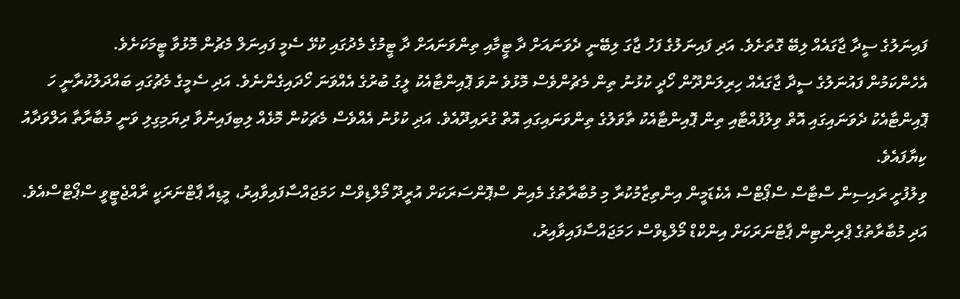ފައިނަލުގެ ސީދާ ޖާގައެއް ލިބޭ ގޮތަށެވެ. އަދި ފައިނަލުގެ ފަހު ޖާގަ ލިބޭނީ ދެވަނައަށް ދާ ޓީމާއި ތިންވަނައަށް ދާ ޓީމުގެ މެދުގައި ކުޅޭ ސެމީ ފައިނަލް މެޗުން މޮޅުވާ ޓީމަކަށެވެ.
އެހެންކަމުން ފައުނަލުގެ ސީދާ ޖާގައެއް ހިރިލަންދޫން ހޯދީ ކުޅުނު ތިން މެޗުންވެސް މޮޅުވެ ނުވަ ޕޮއިންޓާއެކު ލީގު ބުރުގެ އެއްވަނަ ހޯދައިގެންނެވެ. އަދި ސެމީގެ މެޗުގައި ބައްދަލުކުރާނީ ހަ ޕޮއިންޓާއެކު ދެވަނައިގައި އޮތް ވިލުފުއްޓާއި ތިން ޕޮއިންޓާއެކު ތާވަލުގެ ތިންވަނައިގައި އޮތް ގުރައިދޫއެވެ. އަދި ކުޅުނު އެއްވެސް މެޗަކުން މޮޅެއް ލިބިފައިނުވާ ދިޔަމިގިލި ވަނީ މުބާރާތާ އަލްވަދާއު ކިޔާފައެވެ.
ވިލުފުށީ ރައިސިން ސްޓާސް ސްޕޯޓްސް އެކެޑަމީން އިންތިޒާމުކުރާ މި މުބާރާތުގެ މެއިން ސްޕޮންސަރަކަށް އުރީދޫ މޯލްޑިވްސް ހަމަޖައްސާފައިވާއިރު، މީޑިއާ ޕާޓްނަރަކީ ރާއްޖެޓީވީ ސްޕޯޓްސްއެވެ. އަދި މުބާރާތުގެ ޕްރިންޓިން ޕާޓްނަރަކަށް އިންކްޑް މޯލްޑިވްސް ހަމަޖައްސާފައިވާއިރު،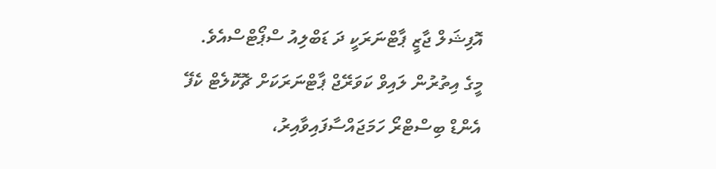އޮފިޝަލް ޖާޒީ ޕާޓްނަރަކީ ދަ ޑަބްލިއު ސްޕޯޓްސްއެވެ. މީގެ އިތުރުން ލައިވް ކަވަރޭޖް ޕާޓްނަރަކަށް ޗޮކޮލެޓް ކެފޭ އެންޑް ބިސްޓްރޯ ހަމަޖައްސާފައިވާއިރު،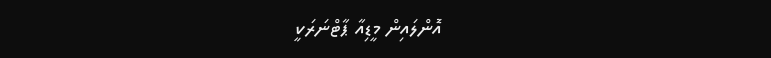އޮންލައިން މީޑިއާ ޕާޓްނަރަކީ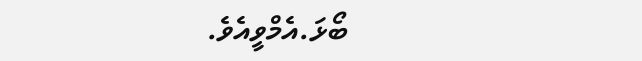ބޯޅަ.އެމްވީއެވެ.